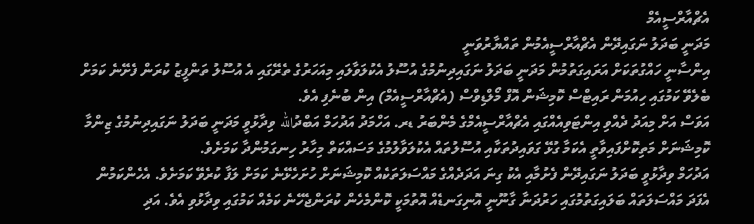އެޗްއާރްސީއެމް
މަދަނީ ބަދަލު ނަގައިދޭން އެޗްއާރްސީއެމުން ތައްޔާރުވަނީ
އިންސާނީ ހައްގުތަކަށް އަރައިގަތުމުން މަދަނީ ބަދަލު ނަގައިދިނުމުގެ އުސޫލު އެކުލަވާލައި މިއަހަރުގެ ތެރޭގައި އެ އުސޫލު ތަންފީޒު ކުރަން ފެށޭނެ ކަމަށް ބެލެވޭ ކަމުގައި ހިއުމަން ރައިޓްސް ކޮމިޝަން އޮފް މޯލްޑިވްސް (އެޗްއާރްސީއެމް) އިން ބުނެފި އެވެ.
އަވަސް އަށް މިއަދު ދެއްވި އިންޓަވިއެއްގައި އެޗްއާރްސީއެމްގެ މެންބަރު ޑރ. އަހްމަދު އަދުހަމް އަބްދުالله ވިދާޅުވީ މަދަނީ ބަދަލު ނަގައިދިނުމުގެ ޒިންމާ ކޮމިޝަނަށް މަތިކޮށްފައިވާތީ އެކަމާ ގުޅޭ ގަވައިދުތަކާއި އުސޫލުތައް އެކުލަވާލުމުގެ މަސައްކަތް މިހާރު ހިނގަމުންދާ ކަމަށެވެ.
އަދުހަމް ވިދާޅުވީ ބަދަލު ނަގައިދޭން ފެށުމާއި އެކު ގިނަ އަދަދެއްގެ މައްސަލަތަކެއް ކޮމިޝަނަށް ހުށަހެޅޭނެ ކަމަށް ލަފާ ކުރެވޭ ކަމަށެވެ. އެހެންކަމުން އެފަދަ މައްސަލަތައް ބަލައިގަތުމުގައި ހަރުދަނާ ގާނޫނީ އޮނިގަނޑެއް އޮތުމަކީ ކޮންމެހެން ކުރަންޖެހޭނެ ކަމެއް ކަމުގައި ވިދާޅުވި އެވެ. އަދި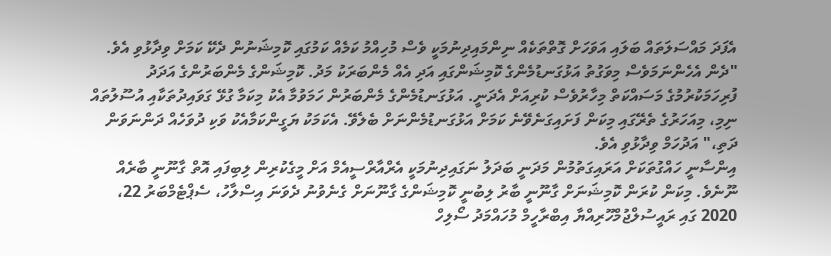އެފަދަ މައްސަލަތައް ބަލައި އަވަހަށް ގޮތްތަކެއް ނިންމައިދިނުމަކީ ވެސް މުހިއްމު ކަމެއް ކަމުގައި ކޮމިޝަނުން ދެކޭ ކަމަށް ވިދާޅުވި އެވެ.
"ދެން އެހެންނަމަވެސް މިވަގުތު އަޅުގަނޑުމެންގެ ކޮމިޝަންގައި އަދި އެއް މެންބަރަކު މަދު. ކޮމިޝަންގެ މެންބަރުންގެ އަދަދު ފުރިހަމަކުރުމުގެ މަސައްކަތް މިހާރުވެސް ކުރިއަށް އެދަނީ. އަޅުގަނޑުމެންގެ މެންބަރުން ހަމަވުމާ އެކު މިކަމާ ގުޅޭ ގަވައިދުތަކާއި އުސޫލުތައް ނިމި، މިއަހަރުގެ ތެރޭގައި މިކަން ފަށައިގަނެވޭނެ ކަމަށް އަޅުގަނޑުމެންނަށް ބެލެވޭ. އެކަމަކު ޔަގީންކަމާއެކު ވަކި ދުވަހެއް ދަންނަވަން ދަތި،" އަދުހަމް ވިދާޅުވި އެވެ.
އިންސާނީ ހައްގުތަކަށް އަރައިގަތުމުން މަދަނީ ބަދަލު ނަގައިދިނުމަކީ އެރްއާރްސީއެމް އަށް މީގެކުރިން ލިބިފައި އޮތް ގާނޫނީ ބާރެއް ނޫނެވެ. މިކަން ކުރަން ކޮމިޝަނަށް ގާނޫނީ ބާރު ލިބުނީ ކޮމިޝަންގެ ގާނޫނަށް ގެނެވުނު ދެވަނަ އިސްލާހު، ސެޕްޓެމްބަރު 22، 2020 ގައި ރައީސުލްޖުމްހޫރިއްޔާ އިބްރާހީމް މުހައްމަދު ސޯލިހް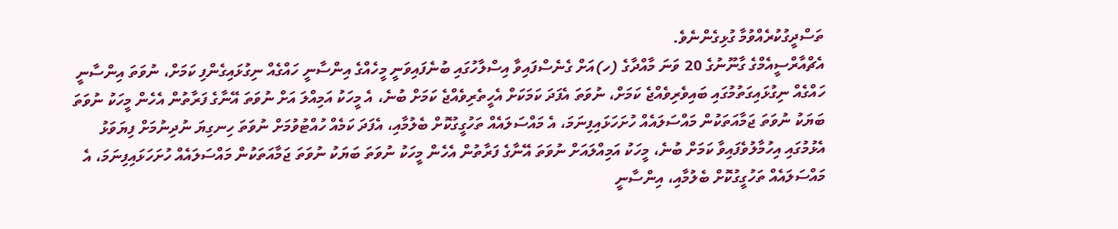ތަސްދީގުކުރެއްވުމާ ގުޅިގެންނެވެ.
އެޗްއާރްސީއެމްގެ ގާނޫނުގެ 20 ވަނަ މާއްދާގެ (ހ)އަށް ގެނެސްފައިވާ އިސްލާހުގައި ބުނެފައިވަނީ މީހެއްގެ އިންސާނީ ހައްގެއް ނިގުޅައިގެންފި ކަމަށް، ނުވަތަ އިންސާނީ ހައްގެއް ނިގުޅައިގަތުމުގައި ބައިވެރިވެއްޖެ ކަމަށް، ނުވަތަ އެފަދަ ކަމަކަށް އެހީތެރިވެއްޖެ ކަމަށް ބުނެ، އެ މީހަކު އަމިއްލަ އަށް ނުވަތަ އޭނާގެ ފަރާތުން އެހެން މީހަކު ނުވަތަ ބަޔަކު ނުވަތަ ޖަމާއަތަކުން މައްސަލައެއް ހުށަހަޅައިފިނަމަ، އެ މައްސަލައެއް ތަހުގީގުކޮށް ބެލުމާއި، އެފަދަ ކަމެއް ހުއްޓުވުމަށް ނުވަތަ ހިނގިޔަ ނުދިނުމަށް ފިޔަވަޅު އެޅުމުގައި އިހުމާލުވެފައިވާ ކަމަށް ބުނެ، މީހަކު އަމިއްލައަށް ނުވަތަ އޭނާގެ ފަރާތުން އެހެން މީހަކު ނުވަތަ ބަޔަކު ނުވަތަ ޖަމާއަތަކުން މައްސަލައެއް ހުށަހަޅައިފިނަމަ، އެ މައްސަލައެއް ތަހުގީގުކޮށް ބެލުމާއި، އިންސާނީ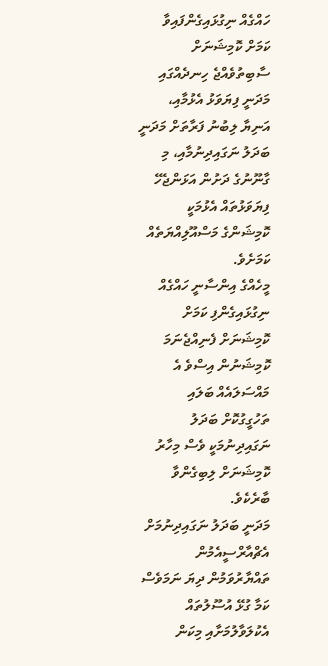ހައްގެއް ނިގުޅައިގެންފައިވާ ކަމަށް ކޮމިޝަނަށް ސާބިތުވެއްޖެ ހިނދެއްގައި މަދަނީ ފިޔަވަޅު އެޅުމާއި، އަނިޔާ ލިބުނު ފަރާތަށް މަދަނީ ބަދަލު ނަގައިދިނުމާއި، މި ގާނޫނުގެ ދަށުން އަޅަންޖެހޭ ފިޔަވަޅުތައް އެޅުމަކީ ކޮމިޝަންގެ މަސްއޫލިއްޔަތެއް ކަމަށެވެ.
މީހެއްގެ އިންސާނީ ހައްގެއް ނިގުޅައިގެންފި ކަމަށް ކޮމިޝަނަށް ފެނިއްޖެނަމަ ކޮމިޝަނުން އިސްވެ އެ މައްސަލައެއް ބަލައި ތަހުގީގުކޮށް ބަދަލު ނަގައިދިނުމަކީ ވެސް މިހާރު ކޮމިޝަނަށް ލިބިގެންވާ ބާރެކެވެ.
މަދަނީ ބަދަލު ނަގައިދިނުމަށް އެޗްއާރްސީއެމުން ތައްޔާރުވަމުން ދިޔަ ނަމަވެސް ކަމާ ގުޅޭ އުސޫލުތައް އެކުލަވާލުމަށާއި މިކަން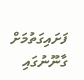ފަށައިގަތުމަށް ގާނޫނުގައި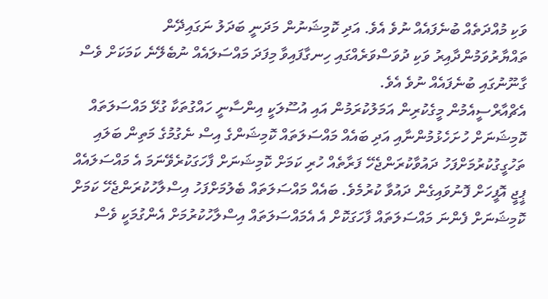ވަކި މުއްދަތެއް ބުނެފައެއް ނުވެ އެވެ. އަދި ކޮމިޝަނުން މަދަނީ ބަދަލު ނަގައިދޭން ތައްޔާރުވަމުންދާއިރު ވަކި ދުވަސްވަރެއްގައި ހިނގާފައިވާ މިފަދަ މައްސަލައެއް ނުބެލޭނެ ކަމަކަށް ވެސް ގާނޫނުގައި ބުނެފައެއް ނުވެ އެވެ.
އެޗްއާރްސީއެމުން މީގެކުރިން އަމަލުކުރަމުން އައި އުސޫލަކީ އިންސާނީ ހައްގުތަކާ ގުޅޭ މައްސަލަތައް ކޮމިޝަނަށް ހުށަހެޅުމުންނާއި އަދި ބައެއް މައްސަލަތައް ކޮމިޝަންގެ އިސް ނެގުމުގެ މަތިން ބަލައި ތަހުގީގުކުރުމަށްފަހު ދައުވާކުރަންޖެހޭ ފަރާތެއް ހުރި ކަމަށް ކޮމިޝަނަށް ފާހަގަކުރެވޭނަމަ އެ މައްސަލައެއް ޕީޖީ އޮފީހަށް ފޮނުވައިގެން ދައުވާ ކުރުމެވެ. ބައެއް މައްސަލަތައް ބެލުމަށްފަހު އިސްލާހުކުރަންޖެހޭ ކަމަށް ކޮމިޝަނަށް ފެންނަ މައްސަލަތައް ފާހަގަކޮށް އެ އެމައްސަލަތައް އިސްލާހުކުރުމަށް އެންގުމަކީ ވެސް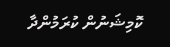ކޮމިޝަނުން ކުރަމުންދާ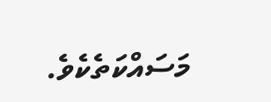މަސައްކަތެކެވެ.